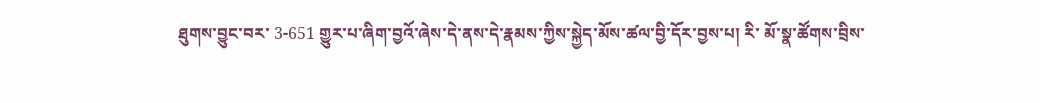ཐུགས་བྱུང་བར་ 3-651 གྱུར་པ་ཞིག་བྱའོ་ཞེས་དེ་ནས་དེ་རྣམས་ཀྱིས་སྐྱེད་མོས་ཚལ་བྱི་དོར་བྱས་པ། རི་ མོ་སྣ་ཚོགས་བྲིས་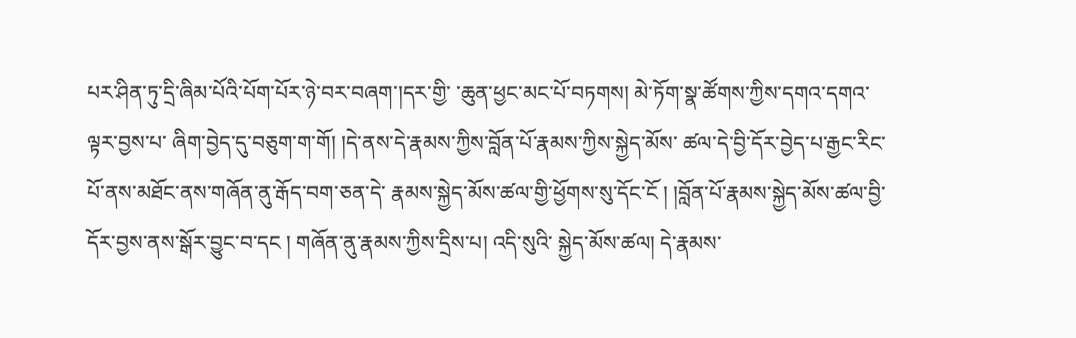པར་ཤིན་ཏུ་དྲི་ཞིམ་པོའི་པོག་པོར་ཉེ་བར་བཞག་།དར་གྱི་ ་ཆུན་ཕྱང་མང་པོ་བཏགས། མེ་ཏོག་སྣ་ཚོགས་ཀྱིས་དགའ་དགའ་ལྟར་བྱས་པ་ ཞིག་བྱེད་དུ་བཅུག་ག་གོ། །དེ་ནས་དེ་རྣམས་ཀྱིས་བློན་པོ་རྣམས་ཀྱིས་སྐྱེད་མོས་ ཚལ་དེ་བྱི་དོར་བྱེད་པ་རྒྱང་རིང་པོ་ནས་མཐོང་ནས་གཞོན་ནུ་རྒོད་བག་ཅན་དེ་ རྣམས་སྐྱེད་མོས་ཚལ་གྱི་ཕྱོགས་སུ་དོང་ངོ ། །བློན་པོ་རྣམས་སྐྱེད་མོས་ཚལ་བྱི་ དོར་བྱས་ནས་སྒོར་བྱུང་བ་དང ། གཞོན་ནུ་རྣམས་ཀྱིས་དྲིས་པ། འདི་སུའི་ སྐྱེད་མོས་ཚལ། དེ་རྣམས་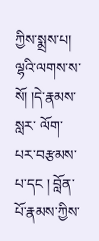ཀྱིས་སྨྲས་པ། ལྷའི་ལགས་ས་སོ། །དེ་རྣམས་སླར་ ལོག་པར་བརྩམས་པ་དང ། བློན་པོ་རྣམས་ཀྱིས་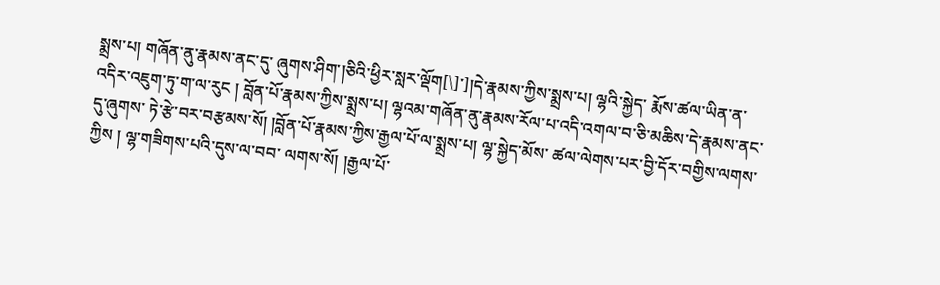སྨྲས་པ། གཞོན་ནུ་རྣམས་ནང་དུ་ ཞུགས་ཤིག་།ཅིའི་ཕྱིར་སླར་ལྡོག[\]་]།དེ་རྣམས་ཀྱིས་སྨྲས་པ། ལྷའི་སྐྱེད་ རྨོས་ཚལ་ཡིན་ན་འདིར་འཇུག་ཏུ་ག་ལ་རུང ། བློན་པོ་རྣམས་ཀྱིས་སྨྲས་པ། ལྷའམ་གཞོན་ནུ་རྣམས་རོལ་པ་འདི་འགལ་བ་ཅི་མཆིས་དེ་རྣམས་ནང་དུ་ཞུགས་ ཏེ་རྩེ་བར་བརྩམས་སོ། །བློན་པོ་རྣམས་ཀྱིས་རྒྱལ་པོ་ལ་སྨྲས་པ། ལྷ་སྐྱེད་མོས་ ཚལ་ལེགས་པར་བྱི་དོར་བགྱིས་ལགས་ཀྱིས ། ལྷ་གཟིགས་པའི་དུས་ལ་བབ་ ལགས་སོ། །རྒྱལ་པོ་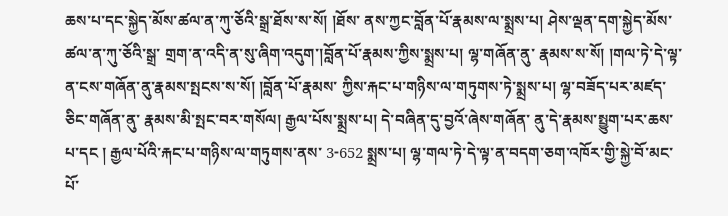ཆས་པ་དང་སྐྱེད་མོས་ཚལ་ན་ཀུ་ཅོའི་སྒྲ་ཐོས་ས་སོ། །ཐོས་ ནས་ཀྱང་བློན་པོ་རྣམས་ལ་སྨྲས་པ། ཤེས་ལྡན་དག་སྐྱེད་མོས་ཚལ་ན་ཀུ་ཅོའི་སྒྲ་ གྲག་ན་འདི་ན་སུ་ཞིག་འདུག་།བློན་པོ་རྣམས་ཀྱིས་སྨྲས་པ། ལྷ་གཞོན་ནུ་ རྣམས་ས་སོ། །གལ་ཏེ་དེ་ལྟ་ན་ངས་གཞོན་ནུ་རྣམས་སྤངས་ས་སོ། །བློན་པོ་རྣམས་ ཀྱིས་རྐང་པ་གཉིས་ལ་གཏུགས་ཏེ་སྨྲས་པ། ལྷ་བཟོད་པར་མཛད་ཅིང་གཞོན་ནུ་ རྣམས་མི་སྤང་བར་གསོལ། རྒྱལ་པོས་སྨྲས་པ། དེ་བཞིན་དུ་བྱའོ་ཞེས་གཞོན་ ནུ་དེ་རྣམས་སྤྱུག་པར་ཆས་པ་དང ། རྒྱལ་པོའི་རྐང་པ་གཉིས་ལ་གཏུགས་ནས་ 3-652 སྨྲས་པ། ལྷ་གལ་ཏེ་དེ་ལྟ་ན་བདག་ཅག་འཁོར་གྱི་སྐྱེ་བོ་མང་པོ་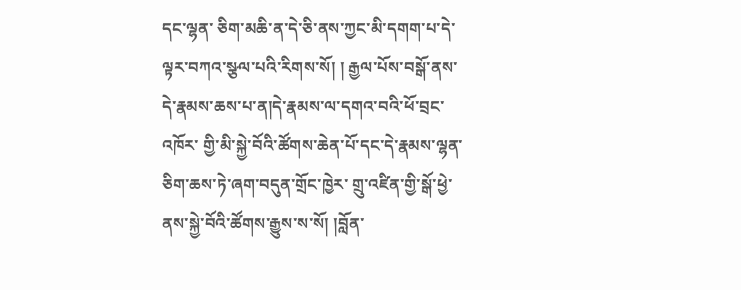དང་ལྷན་ ཅིག་མཆི་ན་དེ་ཅི་ནས་ཀྱང་མི་དགག་པ་དེ་ལྟར་བཀའ་སྩལ་པའི་རིགས་སོ། ། རྒྱལ་པོས་བསྒོ་ནས་དེ་རྣམས་ཆས་པ་ན།དེ་རྣམས་ལ་དགའ་བའི་ཕོ་བྲང་འཁོར་ གྱི་མི་སྐྱེ་བོའི་ཚོགས་ཆེན་པོ་དང་དེ་རྣམས་ལྷན་ཅིག་ཆས་ཏེ་ཞག་བདུན་གྲོང་ཁྱེར་ གྲུ་འཛིན་གྱི་སྒོ་ཕྱེ་ནས་སྐྱེ་བོའི་ཚོགས་རྒྱུས་ས་སོ། །བློན་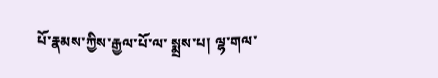པོ་རྣམས་ཀྱིས་རྒྱལ་པོ་ལ་ སྨྲས་པ། ལྷ་གལ་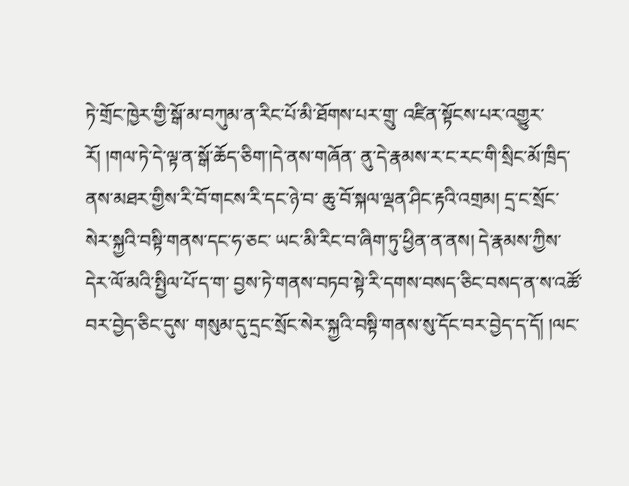ཏེ་གྲོང་ཁྱེར་གྱི་སྒོ་མ་བཀུམ་ན་རིང་པོ་མི་ཐོགས་པར་གྲུ་ འཛིན་སྟོངས་པར་འགྱུར་རོ། །གལ་ཏེ་དེ་ལྟ་ན་སྒོ་ཆོད་ཅིག་།དེ་ནས་གཞོན་ ནུ་དེ་རྣམས་ར་ང་རང་གི་སྲིང་མོ་ཁྲིད་ནས་མཐར་གྱིས་རི་བོ་གངས་རི་དང་ཉེ་བ་ ཆུ་བོ་སྐལ་ལྡན་ཤིང་རྟའི་འགྲམ། དྲ་ང་སྲོང་སེར་སྐྱའི་བསྟི་གནས་དང་ཧ་ཅང་ ཡང་མི་རིང་བ་ཞིག་ཏུ་ཕྱིན་ན་ནས། དེ་རྣམས་ཀྱིས་དེར་ལོ་མའི་སྤྱིལ་པོ་ད་ག་ བྱས་ཏེ་གནས་བཏབ་སྟེ་རི་དགས་བསད་ཅིང་བསད་ན་ས་འཚོ་བར་བྱེད་ཅིང་དུས་ གསུམ་དུ་དྲང་སྲོང་སེར་སྐྱའི་བསྟི་གནས་སུ་དོང་བར་བྱེད་ད་དོ། །ལང་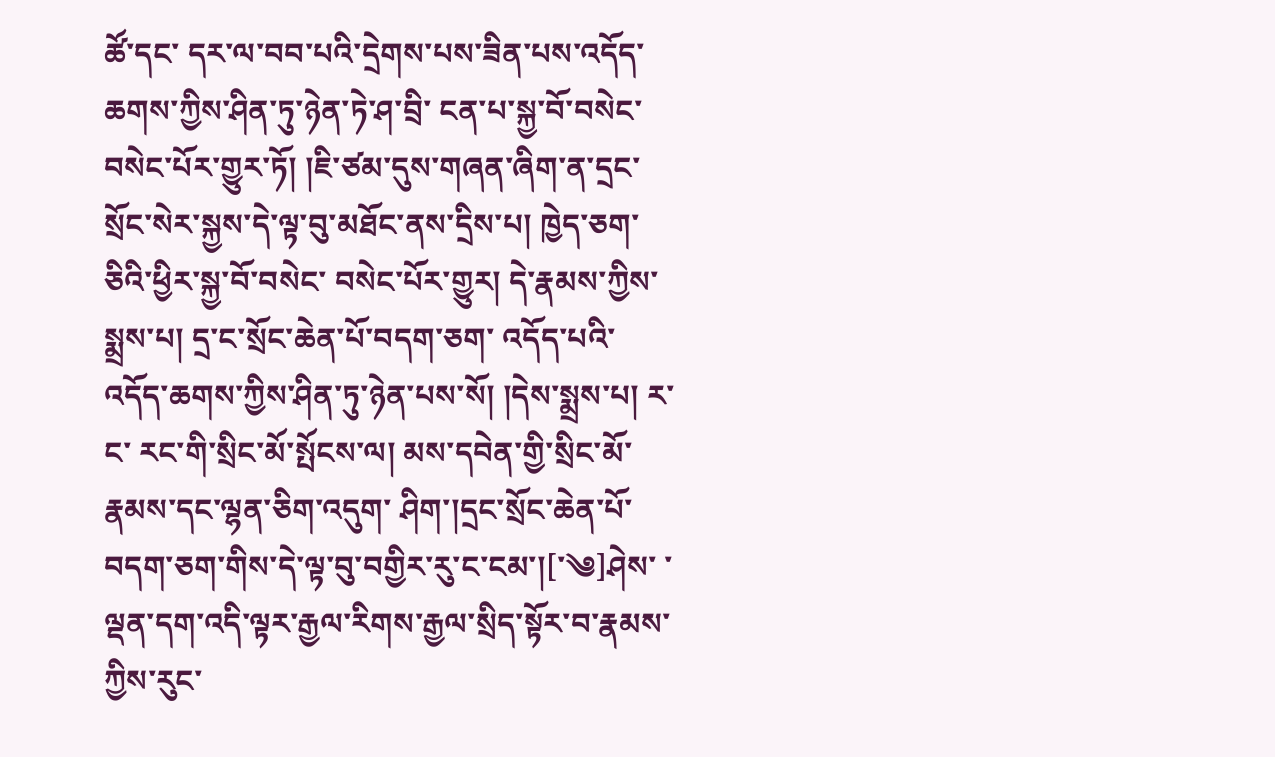ཚོ་དང་ དར་ལ་བབ་པའི་དྲེགས་པས་ཟིན་པས་འདོད་ཆགས་ཀྱིས་ཤིན་ཏུ་ཉེན་ཏེ་ཤ་བྲི་ ངན་པ་སྐྱ་བོ་བསེང་བསེང་པོར་གྱུར་ཏོ། །ཇི་ཙམ་དུས་གཞན་ཞིག་ན་དྲང་ སྲོང་སེར་སྐྱས་དེ་ལྟ་བུ་མཐོང་ནས་དྲིས་པ། ཁྱེད་ཅག་ཅིའི་ཕྱིར་སྐྱ་བོ་བསེང་ བསེང་པོར་གྱུར། དེ་རྣམས་ཀྱིས་སྨྲས་པ། དྲ་ང་སྲོང་ཆེན་པོ་བདག་ཅག་ འདོད་པའི་འདོད་ཆགས་ཀྱིས་ཤིན་ཏུ་ཉེན་པས་སོ། །དེས་སྨྲས་པ། ར་ང་ རང་གི་སྲིང་མོ་སྤོངས་ལ། མས་དབེན་གྱི་སྲིང་མོ་རྣམས་དང་ལྷན་ཅིག་འདུག་ ཤིག་།དྲང་སྲོང་ཆེན་པོ་བདག་ཅག་གིས་དེ་ལྟ་བུ་བགྱིར་རུ་ང་ངམ་།[་༄]ཤེས་ ་ལྡན་དག་འདི་ལྟར་རྒྱལ་རིགས་རྒྱལ་སྲིད་སྟོར་བ་རྣམས་ཀྱིས་རུང་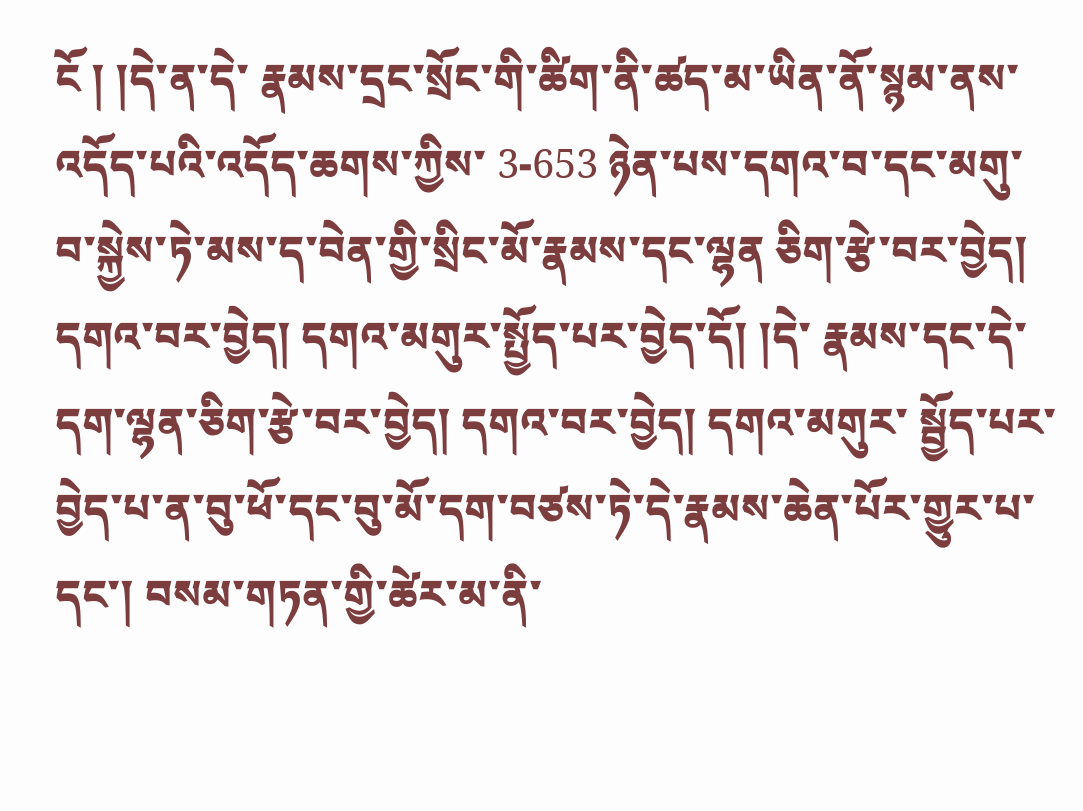ངོ ། །དེ་ན་དེ་ རྣམས་དྲང་སྲོང་གི་ཚིག་ནི་ཚད་མ་ཡིན་ནོ་སྙམ་ནས་འདོད་པའི་འདོད་ཆགས་ཀྱིས་ 3-653 ཉེན་པས་དགའ་བ་དང་མགུ་བ་སྐྱེས་ཏེ་མས་ད་བེན་གྱི་སྲིང་མོ་རྣམས་དང་ལྷན ཅིག་རྩེ་བར་བྱེད། དགའ་བར་བྱེད། དགའ་མགུར་སྤྱོད་པར་བྱེད་དོ། །དེ་ རྣམས་དང་དེ་དག་ལྷན་ཅིག་རྩེ་བར་བྱེད། དགའ་བར་བྱེད། དགའ་མགུར་ སྦྱོད་པར་བྱེད་པ་ན་བུ་ཕོ་དང་བུ་མོ་དག་བཙས་ཏེ་དེ་རྣམས་ཆེན་པོར་གྱུར་པ་དང་། བསམ་གཏན་གྱི་ཚེར་མ་ནི་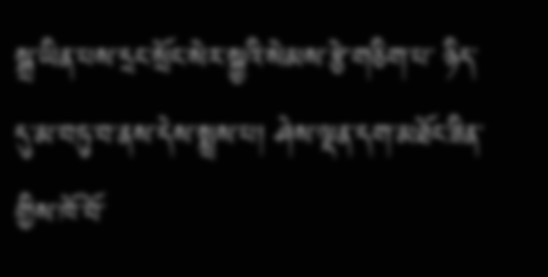སྒྲ་ཡིན་པས་དྲང་སྲོང་སེར་སྐྱའི་སེམས་རྩེ་གཅིག་པ་ ཉིད་དུ་མ་བཏུ་བ་ནས་དེས་སྨྲས་པ། ཤེས་ལྡན་དག་མཐོང་ཟིན་གྱིས་ཁོ་བོ་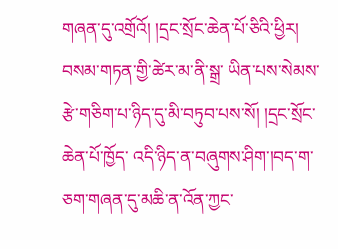གཞན་དུ་འགྲོའོ། །དྲང་སྲོང་ཆེན་པོ་ཅིའི་ཕྱིར། བསམ་གཏན་གྱི་ཚེར་མ་ནི་སྒྲ་ ཡིན་པས་སེམས་རྩེ་གཅིག་པ་ཉིད་དུ་མི་བཏུབ་པས་སོ། །དྲང་སྲོང་ཆེན་པོ་ཁྱོད་ འདི་ཉིད་ན་བཞུགས་ཤིག་།བད་ག་ཅག་གཞན་དུ་མཆི་ན་འོན་ཀྱང་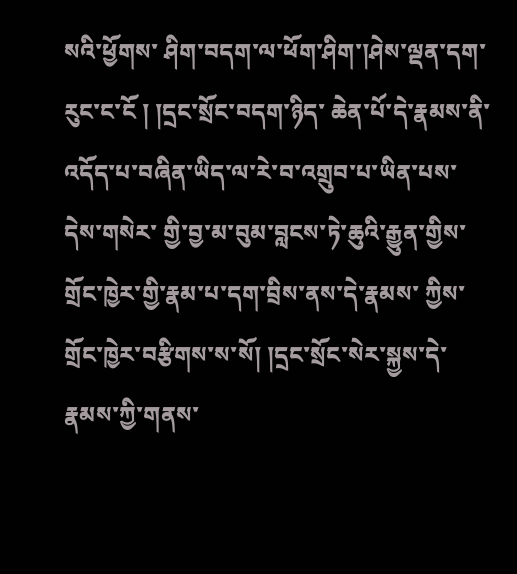སའི་ཕྱོགས་ ཤིག་བདག་ལ་ཕོག་ཤིག་།ཤེས་ལྡན་དག་རུང་ང་ངོ ། །དྲང་སྲོང་བདག་ཉིད་ ཆེན་པོ་དེ་རྣམས་ནི་འདོད་པ་བཞིན་ཡིད་ལ་རེ་བ་འགྲུབ་པ་ཡིན་པས་དེས་གསེར་ གྱི་བྱ་མ་བུམ་བླངས་ཏེ་ཆུའི་རྒྱུན་གྱིས་གྲོང་ཁྱེར་གྱི་རྣམ་པ་དག་བྲིས་ནས་དེ་རྣམས་ ཀྱིས་གྲོང་ཁྱེར་བརྩིགས་ས་སོ། །དྲང་སྲོང་སེར་སྐྱས་དེ་རྣམས་ཀྱི་གནས་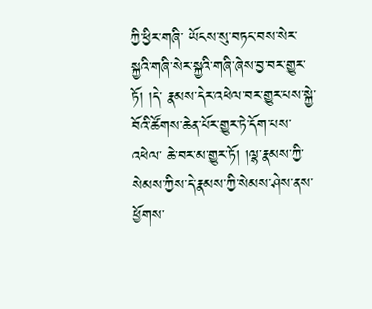ཀྱི་ཕྱིར་གཞི་ ཡོངས་སུ་བཏང་བས་སེར་སྐྱའི་གཞི་སེར་སྐྱའི་གཞི་ཞེས་བྱ་བར་གྱུར་ཏོ། །དེ་ རྣམས་དེར་འཕེལ་བར་གྱུར་པས་སྐྱེ་བོའི་ཚོགས་ཆེན་པོར་གྱུར་ཏེ་དོག་པས་འཕེལ་ ཆེ་བར་མ་གྱུར་ཏོ། །ལྷ་རྣམས་ཀྱི་སེམས་ཀྱིས་དེ་རྣམས་ཀྱི་སེམས་ཤེས་ནས་ ཕྱོགས་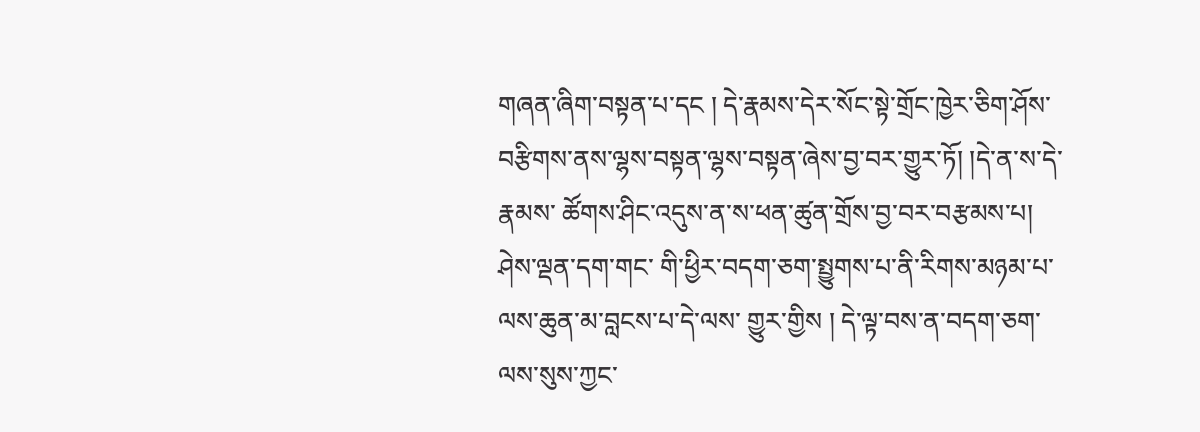གཞན་ཞིག་བསྟན་པ་དང ། དེ་རྣམས་དེར་སོང་སྟེ་གྲོང་ཁྱེར་ཅིག་ཤོས་ བརྩིགས་ནས་ལྷས་བསྟན་ལྷས་བསྟན་ཞེས་བྱ་བར་གྱུར་ཏོ། །དེ་ན་ས་དེ་རྣམས་ ཚོགས་ཤིང་འདུས་ན་ས་ཕན་ཚུན་གྲོས་བྱ་བར་བརྩམས་པ། ཤེས་ལྡན་དག་གང་ གི་ཕྱིར་བདག་ཅག་སྤྱུགས་པ་ནི་རིགས་མཉམ་པ་ལས་ཆུན་མ་བླངས་པ་དེ་ལས་ གྱུར་གྱིས ། དེ་ལྟ་བས་ན་བདག་ཅག་ལས་སུས་ཀྱང་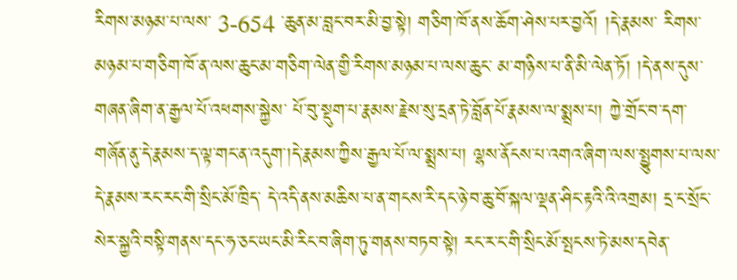རིགས་མཉམ་པ་ལས་ 3-654 ་ཆུན་མ་བླང་བར་མི་བྱ་སྟེ། གཅིག་ཁོ་ནས་ཆོག་ཤེས་པར་བྱའོ། །དེ་རྣམས་ རིགས་མཉམ་པ་གཅིག་ཁོ་ན་ལས་ཆུང་མ་གཅིག་ལེན་གྱི་རིགས་མཉམ་པ་ལས་ཆུང་ མ་གཉིས་པ་ནི་མི་ལེན་ཏོ། །དེ་ནས་དུས་གཞན་ཞིག་ན་རྒྱལ་པོ་འཕགས་སྐྱེས་ པོ་བུ་སྡུག་པ་རྣམས་རྗེས་སུ་དྲན་ཏེ་བློན་པོ་རྣམས་ལ་སྨྲས་པ། ཀྱེ་གྲོང་བ་དག་ གཞོན་ནུ་དེ་རྣམས་ད་ལྟ་གང་ན་འདུག་།དེ་རྣམས་ཀྱིས་རྒྱལ་པོ་ལ་སྨྲས་པ། ལྷས་ནོངས་པ་འགའ་ཞིག་ལས་སྤྱུགས་པ་ལས་དེ་རྣམས་རང་རང་གི་སྲིང་མོ་ཁྲིད་ དེ་འདི་ནས་མཆིས་པ་ན་གངས་རི་དང་ཉེ་བ་ཆུ་བོ་སྐལ་ལྡན་ཤིང་རྟའི་འི་འགྲམ། དྲ་ང་སྲོང་སེར་སྐྱའི་བསྟི་གནས་དང་ཧ་ཅང་ཡང་མི་རིང་བ་ཞིག་ཏུ་གནས་བཏབ་སྟེ། རང་ར་ང་གི་སྲིང་མོ་སྤངས་ཏེ་མས་དབེན་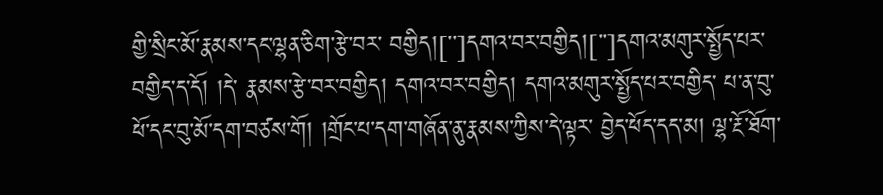གྱི་སྲིང་མོ་རྣམས་དང་ལྷན་ཅིག་རྩེ་བར་ བགྱིད།[་་]དགའ་བར་བགྱིད།[་་]དགའ་མགུར་སྤྱོད་པར་བགྱིད་ད་དོ། །དེ་ རྣམས་རྩེ་བར་བགྱིད། དགའ་བར་བགྱིད། དགའ་མགུར་སྤྱོད་པར་བགྱིད་ པ་ན་བུ་ཕོ་དང་བུ་མོ་དག་བཙས་གོ། །གྲོང་པ་དག་གཞོན་ནུ་རྣམས་ཀྱིས་དེ་ལྟར་ བྱེད་ཕོད་དད་མ། ལྷ་རྔོ་ཐོག་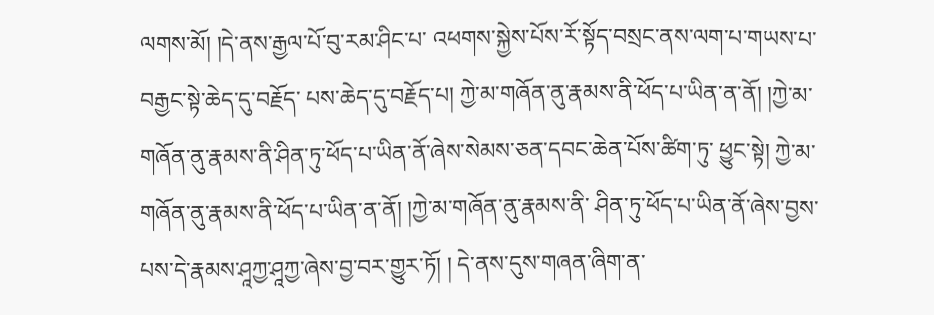ལགས་མོ། །དེ་ནས་རྒྱལ་པོ་བུ་རམ་ཤིང་པ་ འཕགས་སྐྱེས་པོས་རོ་སྟོད་བསྲང་ནས་ལག་པ་གཡས་པ་བརྒྱང་སྟེ་ཆེད་དུ་བརྗོད་ པས་ཆེད་དུ་བརྗོད་པ། ཀྱེ་མ་གཞོན་ནུ་རྣམས་ནི་ཕོད་པ་ཡིན་ན་ནོ། །ཀྱེ་མ་ གཞོན་ནུ་རྣམས་ནི་ཤིན་ཏུ་ཕོད་པ་ཡིན་ནོ་ཞེས་སེམས་ཅན་དབང་ཆེན་པོས་ཚིག་ཏུ་ ཕྱུང་སྟེ། ཀྱེ་མ་གཞོན་ནུ་རྣམས་ནི་ཕོད་པ་ཡིན་ན་ནོ། །ཀྱེ་མ་གཞོན་ནུ་རྣམས་ནི་ ཤིན་ཏུ་ཕོད་པ་ཡིན་ནོ་ཞེས་བྱས་པས་དེ་རྣམས་ཤཱཀྱ་ཤཱཀྱ་ཞེས་བྱ་བར་གྱུར་ཏོ། ། དེ་ནས་དུས་གཞན་ཞིག་ན་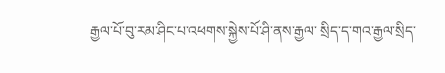རྒྱལ་པོ་བུ་རམ་ཤིང་པ་འཕགས་སྐྱེས་པོ་ཤི་ནས་རྒྱལ་ སྲིད་ད་གའ་རྒྱལ་སྲིད་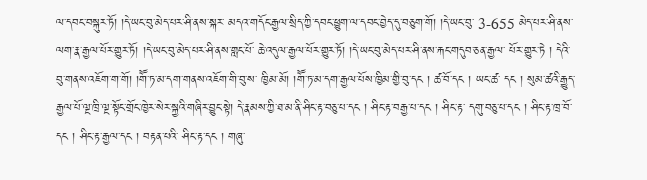ལ་དབང་བསྐུར་ཏོ། །དེ་ཡང་བུ་མེད་པར་ཤི་ནས་སྐར་ མདའ་གདོང་རྒྱལ་སྲིད་ཀྱི་དབང་ཕྱུག་ལ་དབང་བྱེད་དུ་བཅུག་གོ། །དེ་ཡང་བུ་ 3-655 མེད་པར་ཤི་ནས་ལག་རྣ་རྒྱལ་པོར་གྱུར་ཏོ། །དེ་ཡང་བུ་མེད་པར་ཤི་ནས་གླང་པོ་ ཆེ་འདུལ་རྒྱལ་པོར་གྱུར་ཏོ། །དེ་ཡང་བུ་མེད་པར་ཤི་ནས་རྐང་གདུབ་ཅན་རྒྱལ་ པོར་གྱུར་ཏེ ། དེའི་བུ་གནས་འཇོག་ག་གོ། །གཽ་ཏ་མ་དག་གནས་འཇོག་གི་བུ་ས་ ཁྱིམ་མོ། །གཽ་ཏ་མ་དག་རྒྱལ་པོས་ཁྱིམ་གྱི་བུ་དང ། ཚ་བོ་དང ། ཡང་ཚ་ དང ། སུམ་ཚའི་རྒྱུད་རྒྱལ་པོ་ལྔ་ཁྲི་ལྔ་སྟོང་གྲོང་ཁྱེར་སེར་སྐྱའི་གཞིར་བྱུང་སྟེ། དེ་རྣམས་ཀྱི་ཐ་མ་ནི་ཤིང་རྟ་བཅུ་པ་དང ། ཤིང་རྟ་བརྒྱ་པ་དང ། ཤིང་རྟ་ དགུ་བཅུ་པ་དང ། ཤིང་རྟ་ཁྲ་བོ་དང ། ཤིང་རྟ་རྒྱལ་དང ། བརྟན་པའི་ ཤིང་རྟ་དང ། གཞུ་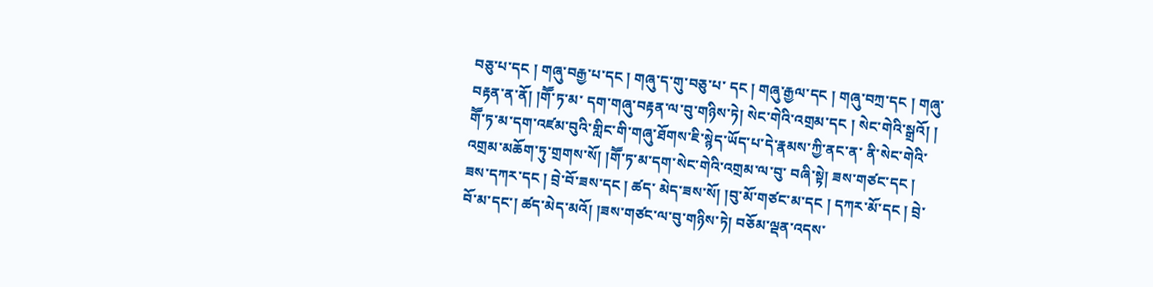བཅུ་པ་དང ། གཞུ་བརྒྱ་པ་དང ། གཞུ་ད་གུ་བཅུ་པ་ དང ། གཞུ་རྒྱལ་དང ། གཞུ་བཀྲ་དང ། གཞུ་བརྟན་ན་ནོ། །གཽ་ཏ་མ་ དག་གཞུ་བརྟན་ལ་བུ་གཉིས་ཏེ། སེང་གེའི་འགྲམ་དང ། སེང་གེའི་སྒྲའོ། ། གཽ་ཏ་མ་དག་འཛམ་བུའི་གླིང་གི་གཞུ་ཐོགས་ཇི་སྙེད་ཡོད་པ་དེ་རྣམས་ཀྱི་ནང་ན་ ནི་སེང་གེའི་འགྲམ་མཆོག་ཏུ་གྲགས་སོ། །གཽ་ཏ་མ་དག་སེང་གེའི་འགྲམ་ལ་བུ་ བཞི་སྟེ། ཟས་གཙང་དང ། ཟས་དཀར་དང ། བྲེ་བོ་ཟས་དང ། ཚད་ མེད་ཟས་སོ། །བུ་མོ་གཙང་མ་དང ། དཀར་མོ་དང ། བྲེ་བོ་མ་དང་། ཚད་མེད་མའོ། །ཟས་གཙང་ལ་བུ་གཉིས་ཏེ། བཅོམ་ལྡན་འདས་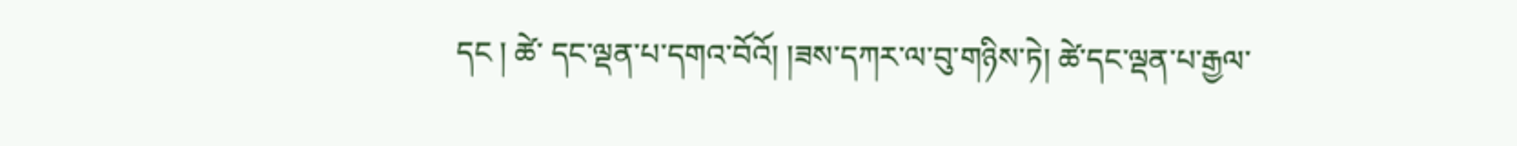དང ། ཚེ་ དང་ལྡན་པ་དགའ་བོའོ། །ཟས་དཀར་ལ་བུ་གཉིས་ཏེ། ཚེ་དང་ལྡན་པ་རྒྱལ་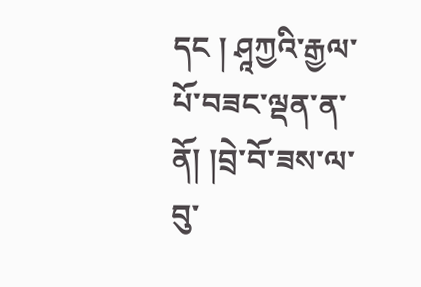དང ། ཤཱཀྱའི་རྒྱལ་པོ་བཟང་ལྡན་ན་ནོ། །བྲེ་བོ་ཟས་ལ་བུ་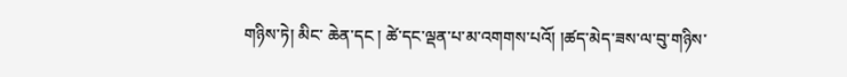གཉིས་ཏེ། མིང་ ཆེན་དང ། ཚེ་དང་ལྡན་པ་མ་འགགས་པའོ། །ཚད་མེད་ཟས་ལ་བུ་གཉིས་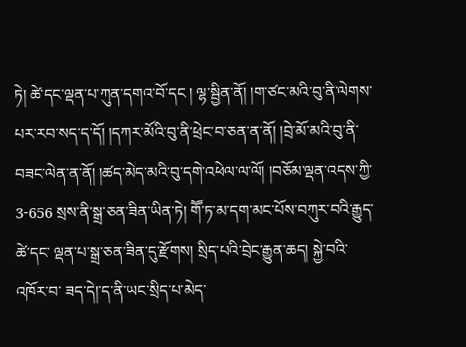ཏེ། ཚེ་དང་ལྡན་པ་ཀུན་དགའ་བོ་དང ། ལྷ་སྦྱིན་ནོ། །ག་ཙང་མའི་བུ་ནི་ལེགས་ པར་རབ་སད་ད་དོ། །དཀར་མོའི་བུ་ནི་ཕྲེང་བ་ཅན་ན་ནོ། །བྲེ་མོ་མའི་བུ་ནི་ བཟང་ལེན་ན་ནོ། །ཚད་མེད་མའི་བུ་དགེ་འཕེལ་ལ་ལོ། །བཅོམ་ལྡན་འདས་ཀྱི་ 3-656 སྲས་ནི་སྒྲ་ཅན་ཟིན་ཡིན་ཏེ། གཽ་ཏ་མ་དག་མང་པོས་བཀུར་བའི་རྒྱུད་ཚེ་དང་ ལྡན་པ་སྒྲ་ཅན་ཟིན་དུ་རྫོགས། སྲིད་པའི་བྲེང་རྒྱུན་ཆད། སྐྱེ་བའི་འཁོར་བ་ ཟད་དེ།་ད་ནི་ཡང་སྲིད་པ་མེད་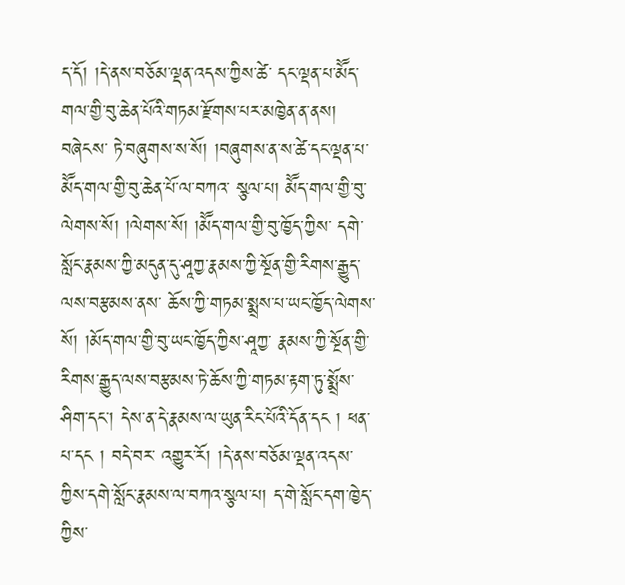ད་དོ། །དེ་ནས་བཅོམ་ལྡན་འདས་ཀྱིས་ཚེ་ དང་ལྡན་པ་མཽད་གལ་གྱི་བུ་ཆེན་པོའི་གཏམ་རྫོགས་པར་མཁྱེན་ན་ནས། བཞེངས་ ཏེ་བཞུགས་ས་སོ། །བཞུགས་ན་ས་ཚེ་དང་ལྡན་པ་མཽད་གལ་གྱི་བུ་ཆེན་པོ་ལ་བཀའ་ སྩལ་པ། མཽད་གལ་གྱི་བུ་ལེགས་སོ། །ལེགས་སོ། །མཽད་གལ་གྱི་བུ་ཁྱོད་ཀྱིས་ དགེ་སློང་རྣམས་ཀྱི་མདུན་དུ་ཤཱཀྱ་རྣམས་ཀྱི་སྔོན་གྱི་རིགས་རྒྱུད་ལས་བརྩམས་ནས་ ཆོས་ཀྱི་གཏམ་སྨྲས་པ་ཡང་ཁྱོད་ལེགས་སོ། །མོད་གལ་གྱི་བུ་ཡང་ཁྱོད་ཀྱིས་ཤཱཀྱ་ རྣམས་ཀྱི་སྔོན་གྱི་རིགས་རྒྱུད་ལས་བརྩམས་ཏེ་ཆོས་ཀྱི་གཏམ་རྟག་ཏུ་སྨྲོས་ཤིག་དང་། དེས་ན་དེ་རྣམས་ལ་ཡུན་རིང་པོའི་དོན་དང ། ཕན་པ་དང ། བདེ་བར་ འགྱུར་རོ། །དེ་ནས་བཅོམ་ལྡན་འདས་ཀྱིས་དགེ་སློང་རྣམས་ལ་བཀའ་སྩལ་པ། ད་གེ་སློང་དག་ཁྱེད་ཀྱིས་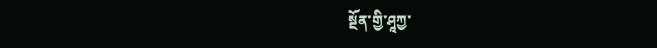སྔོན་གྱི་ཤཱཀྱ་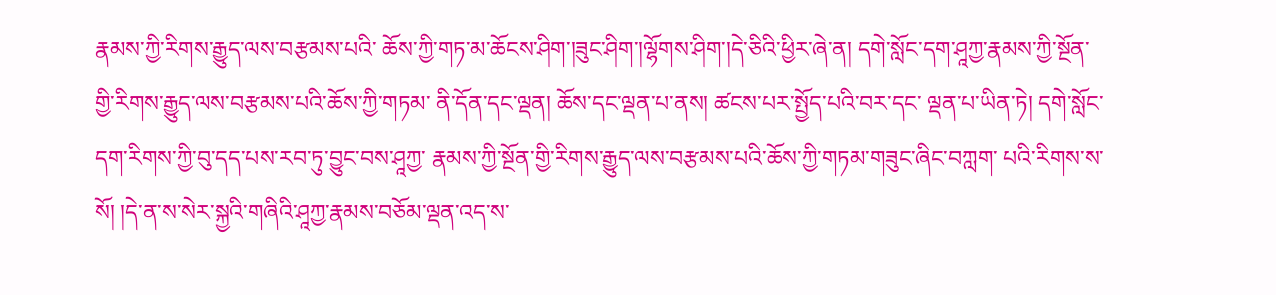རྣམས་ཀྱི་རིགས་རྒྱུད་ལས་བརྩམས་པའི་ ཆོས་ཀྱི་གཏ་མ་ཆོངས་ཤིག་།ཟུང་ཤིག་།ལྷོགས་ཤིག་།དེ་ཅིའི་ཕྱིར་ཞེ་ན། དགེ་སློང་དག་ཤཱཀྱ་རྣམས་ཀྱི་སྔོན་གྱི་རིགས་རྒྱུད་ལས་བརྩམས་པའི་ཆོས་ཀྱི་གཏམ་ ནི་དོན་དང་ལྡན། ཆོས་དང་ལྡན་པ་ནས། ཚངས་པར་སྤྱོད་པའི་བར་དང་ ལྡན་པ་ཡིན་ཏེ། དགེ་སློང་དག་རིགས་ཀྱི་བུ་དད་པས་རབ་ཏུ་བྱུང་བས་ཤཱཀྱ་ རྣམས་ཀྱི་སྔོན་གྱི་རིགས་རྒྱུད་ལས་བརྩམས་པའི་ཆོས་ཀྱི་གཏམ་གཟུང་ཞིང་བཀླག་ པའི་རིགས་ས་སོ། །དེ་ན་ས་སེར་སྐྱའི་གཞིའི་ཤཱཀྱ་རྣམས་བཅོམ་ལྡན་འད་ས་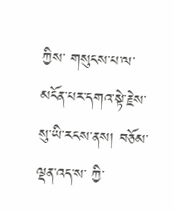ཀྱིས་ གསུངས་པ་ལ་མངོན་པར་དགའ་སྟེ་རྗེས་སུ་ཡི་རངས་ནས། བཅོམ་ལྡན་འད་ས་ ཀྱི་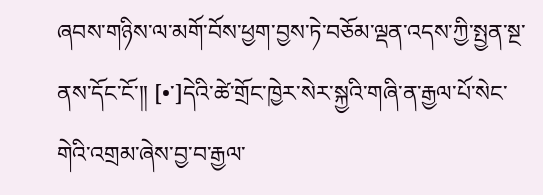ཞབས་གཉིས་ལ་མགོ་བོས་ཕྱག་བྱས་ཏེ་བཅོམ་ལྡན་འདས་ཀྱི་སྤྱན་སྔ་ནས་དོང་ངོ་།། [•་]དེའི་ཚེ་གྲོང་ཁྱེར་སེར་སྐྱའི་གཞི་ན་རྒྱལ་པོ་སེང་གེའི་འགྲམ་ཞེས་བྱ་བ་རྒྱལ་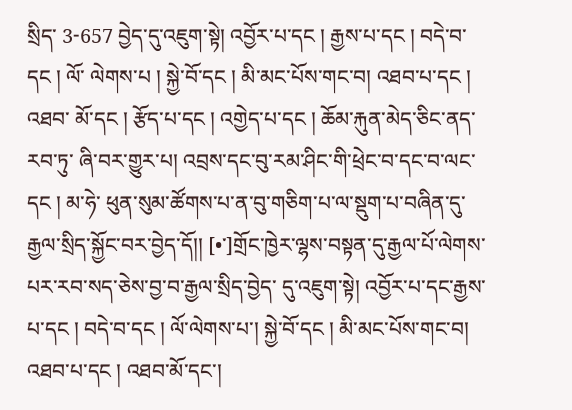སྲིད་ 3-657 བྱེད་དུ་འཇུག་སྟེ། འབྱོར་པ་དང ། རྒྱས་པ་དང ། བདེ་བ་དང ། ལོ་ ལེགས་པ ། སྐྱེ་བོ་དང ། མི་མང་པོས་གང་བ། འཐབ་པ་དང ། འཐབ་ མོ་དང ། རྩོད་པ་དང ། འགྱེད་པ་དང ། ཆོམ་རྐུན་མེད་ཅིང་ནད་རབ་ཏུ་ ཞི་བར་གྱུར་པ། འབྲས་དང་བུ་རམ་ཤིང་གི་ཕྲེང་བ་དང་བ་ལང་དང ། མ་ཧེ་ ཕུན་སུམ་ཚོགས་པ་ན་བུ་གཅིག་པ་ལ་སྡུག་པ་བཞིན་དུ་རྒྱལ་སྲིད་སྐྱོང་བར་བྱེད་དོ།། [•་]གྲོང་ཁྱེར་ལྷས་བསྟན་དུ་རྒྱལ་པོ་ལེགས་པར་རབ་སད་ཅེས་བྱ་བ་རྒྱལ་སྲིད་བྱེད་ དུ་འཇུག་སྟེ། འབྱོར་པ་དང་རྒྱས་པ་དང ། བདེ་བ་དང ། ལོ་ལེགས་པ་། སྐྱེ་བོ་དང ། མི་མང་པོས་གང་བ། འཐབ་པ་དང ། འཐབ་མོ་དང་།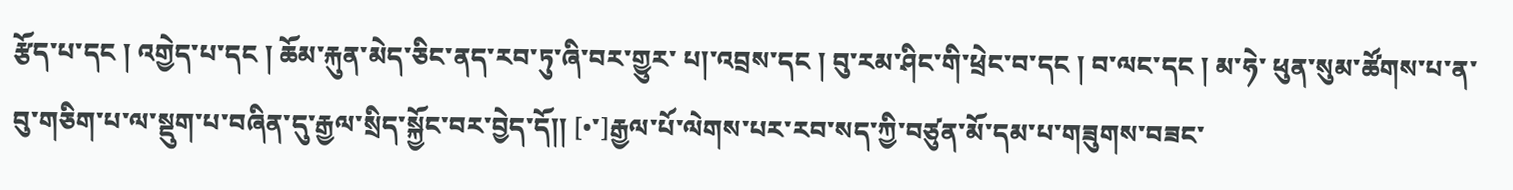རྩོད་པ་དང ། འགྱེད་པ་དང ། ཆོམ་རྐུན་མེད་ཅིང་ནད་རབ་ཏུ་ཞི་བར་གྱུར་ པ།་འབྲས་དང ། བུ་རམ་ཤིང་གི་ཕྲེང་བ་དང ། བ་ལང་དང ། མ་ཧེ་ ཕུན་སུམ་ཚོགས་པ་ན་བུ་གཅིག་པ་ལ་སྡུག་པ་བཞིན་དུ་རྒྱལ་སྲིད་སྐྱོང་བར་བྱེད་དོ།། [•་]རྒྱལ་པོ་ལེགས་པར་རབ་སད་ཀྱི་བཙུན་མོ་དམ་པ་གཟུགས་བཟང་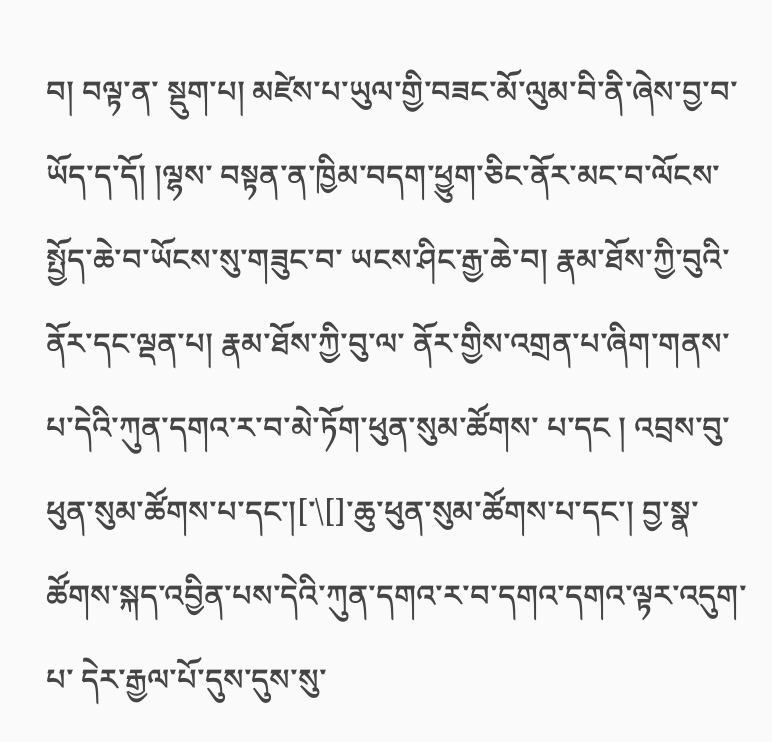བ། བལྟ་ན་ སྡུག་པ། མཛེས་པ་ཡུལ་གྱི་བཟང་མོ་ལུམ་བི་ནི་ཞེས་བྱ་བ་ཡོད་ད་དོ། །ལྷས་ བསྟན་ན་ཁྱིམ་བདག་ཕྱུག་ཅིང་ནོར་མང་བ་ལོངས་སྤྱོད་ཆེ་བ་ཡོངས་སུ་གཟུང་བ་ ཡངས་ཤིང་རྒྱ་ཆེ་བ། རྣམ་ཐོས་ཀྱི་བུའི་ནོར་དང་ལྡན་པ། རྣམ་ཐོས་ཀྱི་བུ་ལ་ ནོར་གྱིས་འགྲན་པ་ཞིག་གནས་པ་དེའི་ཀུན་དགའ་ར་བ་མེ་ཏོག་ཕུན་སུམ་ཚོགས་ པ་དང ། འབྲས་བུ་ཕུན་སུམ་ཚོགས་པ་དང་།[་\[]་ཆུ་ཕུན་སུམ་ཚོགས་པ་དང་། བྱ་སྣ་ཚོགས་སྐད་འབྱིན་པས་དེའི་ཀུན་དགའ་ར་བ་དགའ་དགའ་ལྟར་འདུག་པ་ དེར་རྒྱལ་པོ་དུས་དུས་སུ་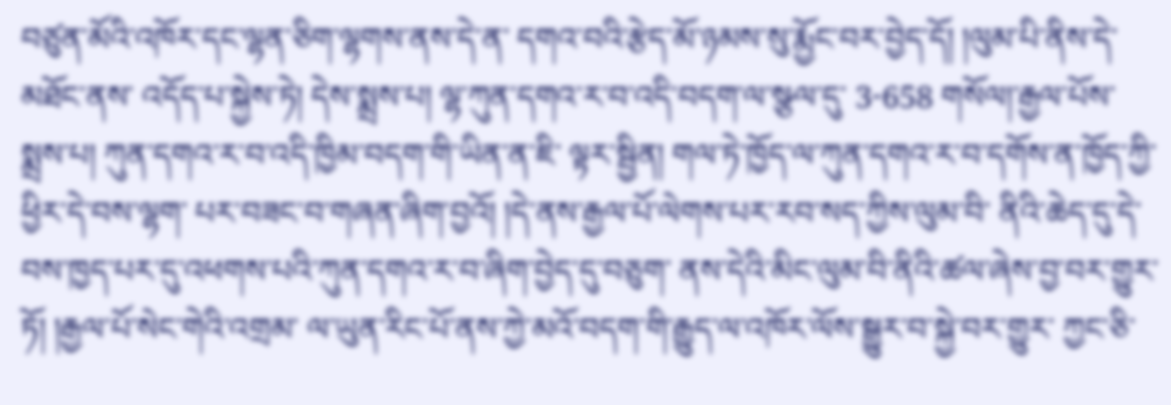བཙུན་མོའི་འཁོར་དང་ལྷན་ཅིག་ལྷགས་ནས་དེ་ན་ དགའ་བའི་རྩེད་མོ་ཉམས་སུ་རྨྱོང་བར་བྱེད་དོ། །ལུམ་པི་ནིས་དེ་མཐོང་ནས་ འདོད་པ་སྐྱེས་ཏེ། དེས་སྨྲས་པ། ལྷ་ཀུན་དགའ་ར་བ་འདི་བདག་ལ་སྩལ་དུ་ 3-658 གསོལ།་རྒྱལ་པོས་སྨྲས་པ། ཀུན་དགའ་ར་བ་འདི་ཁྱིམ་བདག་གི་ཡིན་ན་ཇི་ ལྟར་སྦྱིན། གལ་ཏེ་ཁྱོད་ལ་ཀུན་དགའ་ར་བ་དགོས་ན་ཁྱོད་ཀྱི་ཕྱིར་དེ་བས་ལྷག་ པར་བཟང་བ་གཞན་ཞིག་བྱའོ། །དེ་ནས་རྒྱལ་པོ་ལེགས་པར་རབ་སད་ཀྱིས་ལུམ་བི་ ནིའི་ཆེད་དུ་དེ་བས་ཁྱད་པར་དུ་འཕགས་པའི་ཀུན་དགའ་ར་བ་ཞིག་བྱེད་དུ་བཅུག་ ནས་དེའི་མིང་ལུམ་བི་ནིའི་ཚལ་ཞེས་བྱ་བར་གྱུར་ཏོ། །རྒྱལ་པོ་སེང་གེའི་འགྲམ་ ལ་ཡུན་རིང་པོ་ནས་ཀྱེ་མའོ་བདག་གི་རྒྱུད་ལ་འཁོར་ལོས་སྒྱུར་བ་སྐྱེ་བར་གྱུར་ ཀྱང་ཅི་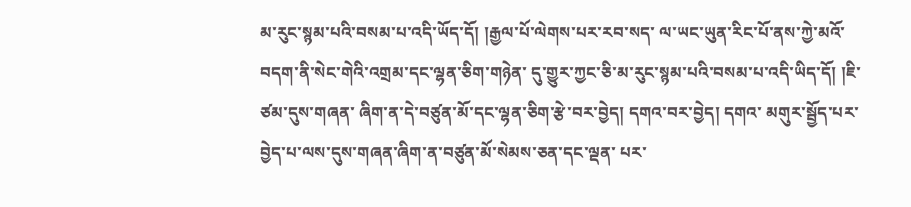མ་རུང་སྙམ་པའི་བསམ་པ་འདི་ཡོད་དོ། །རྒྱལ་པོ་ལེགས་པར་རབ་སད་ ལ་ཡང་ཡུན་རིང་པོ་ནས་ཀྱེ་མའོ་བདག་ནི་སེང་གེའི་འགྲམ་དང་ལྷན་ཅིག་གཉེན་ དུ་གྱུར་ཀྱང་ཅི་མ་རུང་སྙམ་པའི་བསམ་པ་འདི་ཡིད་དོ། །ཇི་ཙམ་དུས་གཞན་ ཞིག་ན་དེ་བཙུན་མོ་དང་ལྷན་ཅིག་རྩེ་བར་བྱེད། དགའ་བར་བྱེད། དགའ་ མགུར་སྦྱོད་པར་བྱེད་པ་ལས་དུས་གཞན་ཞིག་ན་བཙུན་མོ་སེམས་ཅན་དང་ལྡན་ པར་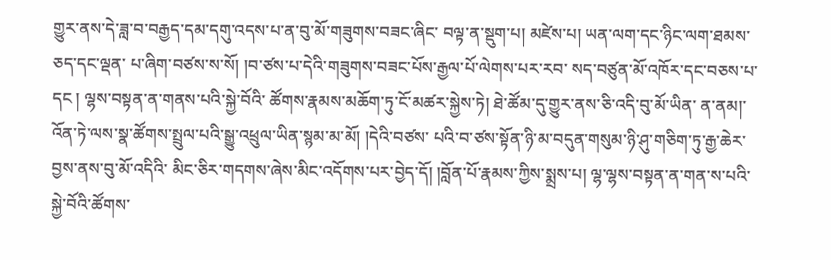གྱུར་ནས་དེ་ཟླ་བ་བརྒྱད་དམ་དགུ་འདས་པ་ན་བུ་མོ་གཟུགས་བཟང་ཞིང་ བལྟ་ན་སྡུག་པ། མཛེས་པ། ཡན་ལག་དང་ཉིང་ལག་ཐམས་ཅད་དང་ལྡན་ པ་ཞིག་བཙས་ས་སོ། །བ་ཙས་པ་དེའི་གཟུགས་བཟང་པོས་རྒྱལ་པོ་ལེགས་པར་རབ་ སད་བཙུན་མོ་འཁོར་དང་བཅས་པ་དང ། ལྷས་བསྟན་ན་གནས་པའི་སྐྱེ་བོའི་ ཚོགས་རྣམས་མཆོག་ཏུ་ངོ་མཚར་སྐྱེས་ཏེ། ཐེ་ཚོམ་དུ་གྱུར་ནས་ཅི་འདི་བུ་མོ་ཡིན་ ན་ནམ།་འོན་ཏེ་ལས་སྣ་ཚོགས་སྤྲུལ་པའི་སྒྱུ་འཕྲུལ་ཡིན་སྙམ་མ་མོ། །དེའི་བཙས་ པའི་བ་ཙས་སྟོན་ཉི་མ་བདུན་གསུམ་ཉི་ཤུ་གཅིག་ཏུ་རྒྱ་ཆེར་བྱས་ནས་བུ་མོ་འདིའི་ མིང་ཅིར་གདགས་ཞེས་མིང་འདོགས་པར་བྱེད་དོ། །བློན་པོ་རྣམས་ཀྱིས་སྨྲས་པ། ལྷ་ལྷས་བསྟན་ན་གན་ས་པའི་སྐྱེ་བོའི་ཚོགས་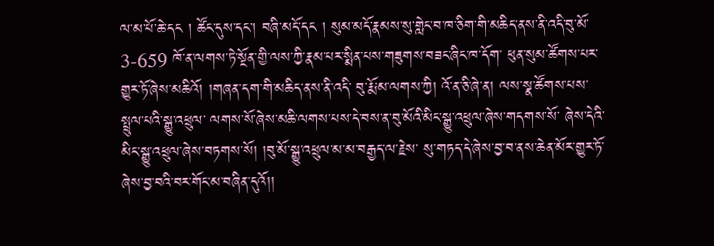ལ་མ་པོ་ཆེ་དང ། ཚོང་དུས་དང་། བཞི་མདོ་དང ། སུམ་མདོ་རྣམས་སུ་གླེང་བ་ཁ་ཅིག་གི་མཆིད་ནས་ནི་འདི་བུ་མོ་ 3-659 ཁོ་ན་ལགས་ཏེ་སྔོན་གྱི་ལས་ཀྱི་རྣམ་པར་སྨིན་པས་གཟུགས་བཟང་ཞིང་ཁ་དོག་ ཕུན་སུམ་ཚོགས་པར་གྱུར་ཏོ་ཞེས་མཆིའོ། །གཞན་དག་གི་མཆིད་ནས་ནི་འདི་ བུ་རྨོ་མ་ལགས་ཀྱི། འོ་ན་ཅི་ཞེ་ན། ལས་སྣ་ཚོགས་པས་སྤྲུལ་པའི་སྒྱུ་འཕྲུལ་ ལགས་སོ་ཞེས་མཆི་ལགས་པས་དེ་བས་ན་བུ་མོའི་མིང་སྒྱུ་འཕྲུལ་ཞེས་གདགས་སོ་ ཞེས་དེའི་མིང་སྒྱུ་འཕྲུལ་ཞེས་བཏགས་སོ། །བུ་མོ་སྒྱུ་འཕྲུལ་མ་མ་བརྒྱད་ལ་རྗེས་ སུ་གཏད་དེ་ཞེས་བྱ་བ་ནས་ཆེན་མོར་གྱུར་ཏོ་ཞེས་བྱ་བའི་བར་གོང་མ་བཞིན་དུའོ།།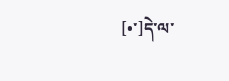[•་]དེ་ལ་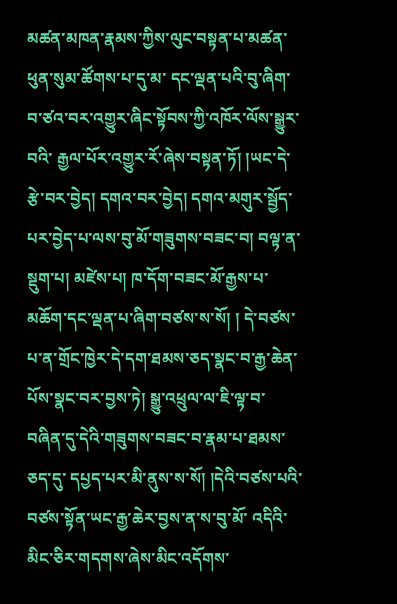མཚན་མཁན་རྣམས་ཀྱིས་ལུང་བསྟན་པ་མཚན་ཕུན་སུམ་ཚོགས་པ་དུ་མ་ དང་ལྡན་པའི་བུ་ཞིག་བ་ཙའ་བར་འགྱུར་ཞིང་སྟོབས་ཀྱི་འཁོར་ལོས་སྒྱུར་བའི་ རྒྱལ་པོར་འགྱུར་རོ་ཞེས་བསྟན་ཏོ། །ཡང་དེ་རྩེ་བར་བྱེད། དགའ་བར་བྱེད། དགའ་མགུར་སྦྱོད་པར་བྱེད་པ་ལས་བུ་མོ་གཟུགས་བཟང་བ། བལྟ་ན་སྡུག་པ། མཛེས་པ། ཁ་དོག་བཟང་མོ་རྒྱས་པ་མཆོག་དང་ལྡན་པ་ཞིག་བཙས་ས་སོ། ། དེ་བཙས་པ་ན་གྲོང་ཁྱེར་དེ་དག་ཐམས་ཅད་སྣང་བ་རྒྱ་ཆེན་པོས་སྣང་བར་བྱས་ཏེ། སྒྱུ་འཕྲུལ་ལ་ཇི་ལྟ་བ་བཞིན་དུ་དེའི་གཟུགས་བཟང་བ་རྣམ་པ་ཐམས་ཅད་དུ་ དཔྱད་པར་མི་ནུས་ས་སོ། །དེའི་བཙས་པའི་བཙས་སྟོན་ཡང་རྒྱ་ཆེར་བྱས་ན་ས་བུ་མོ་ འདིའི་མིང་ཅིར་གདགས་ཞེས་མིང་འདོགས་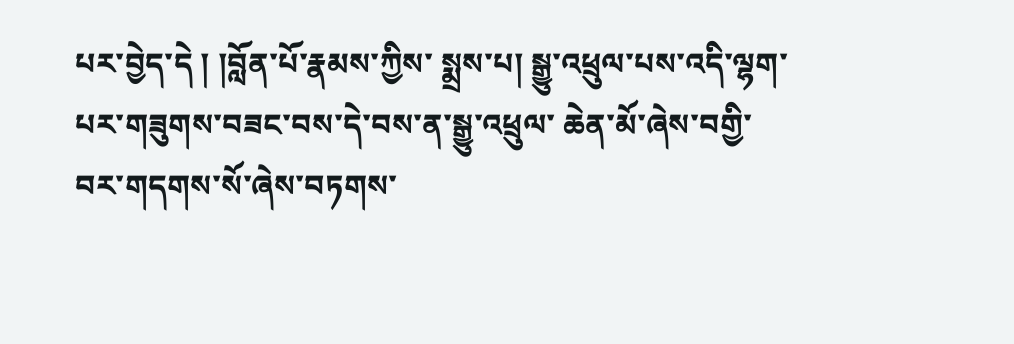པར་བྱེད་དེ ། །བློན་པོ་རྣམས་ཀྱིས་ སྨྲས་པ། སྒྱུ་འཕྲུལ་པས་འདི་ལྷག་པར་གཟུགས་བཟང་བས་དེ་བས་ན་སྒྱུ་འཕྲུལ་ ཆེན་མོ་ཞེས་བགྱི་བར་གདགས་སོ་ཞེས་བཏགས་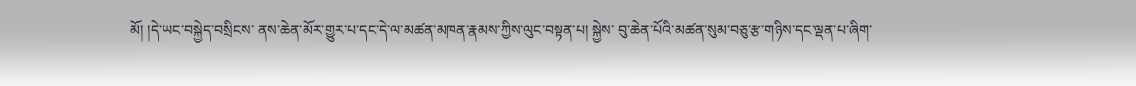མོ། །དེ་ཡང་བསྐྱེད་བསྲིངས་ ནས་ཆེན་མོར་གྱུར་པ་དང་དེ་ལ་མཚན་མཁན་རྣམས་ཀྱིས་ལུང་བསྟན་པ། སྐྱེས་ བུ་ཆེན་པོའི་མཚན་སུམ་བཅུ་རྩ་གཉིས་དང་ལྡན་པ་ཞིག་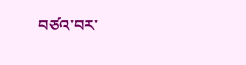བཙའ་བར་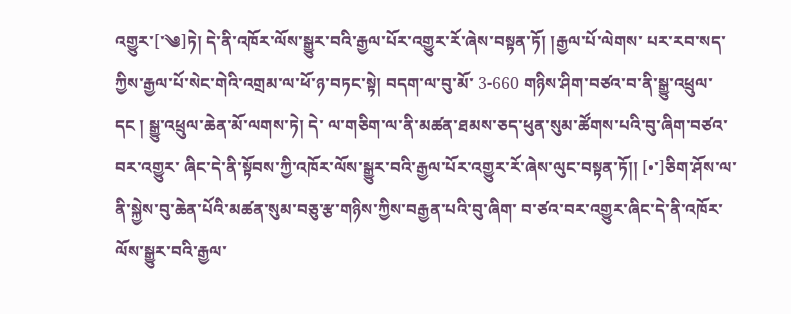འགྱུར་[་༄]ཏེ། དེ་ནི་འཁོར་ལོས་སྒྱུར་བའི་རྒྱལ་པོར་འགྱུར་རོ་ཞེས་བསྟན་ཏོ། །རྒྱལ་པོ་ལེགས་ པར་རབ་སད་ཀྱིས་རྒྱལ་པོ་སེང་གེའི་འགྲམ་ལ་ཕོ་ཉ་བཏང་སྟེ། བདག་ལ་བུ་མོ་ 3-660 གཉིས་ཤིག་བཙའ་བ་ནི་སྒྱུ་འཕྲུལ་དང ། སྒྱུ་འཕྲུལ་ཆེན་མོ་ལགས་ཏེ། དེ་ ལ་གཅིག་ལ་ནི་མཚན་ཐམས་ཅད་ཕུན་སུམ་ཚོགས་པའི་བུ་ཞིག་བཙའ་བར་འགྱུར་ ཞིང་དེ་ནི་སྟོབས་ཀྱི་འཁོར་ལོས་སྒྱུར་བའི་རྒྱལ་པོར་འགྱུར་རོ་ཞེས་ལུང་བསྟན་ཏོ།། [•་]ཅིག་ཤོས་ལ་ནི་སྐྱེས་བུ་ཆེན་པོའི་མཚན་སུམ་བཅུ་རྩ་གཉིས་ཀྱིས་བརྒྱན་པའི་བུ་ཞིག་ བ་ཙའ་བར་འགྱུར་ཞིང་དེ་ནི་འཁོར་ལོས་སྒྱུར་བའི་རྒྱལ་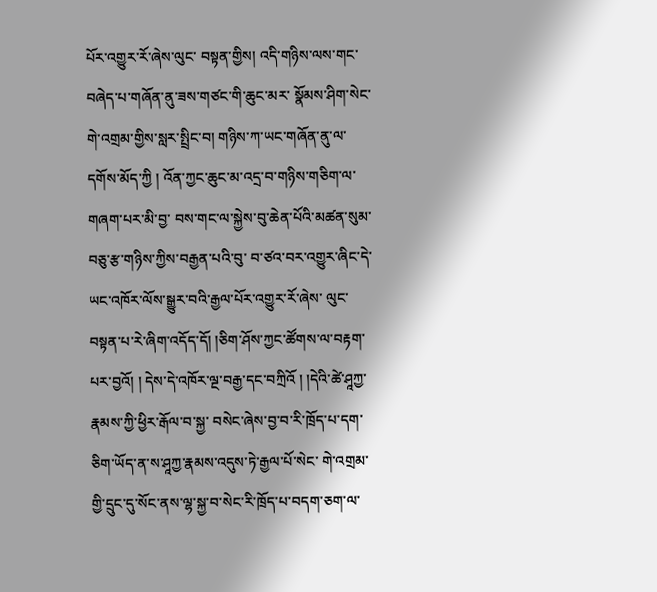པོར་འགྱུར་རོ་ཞེས་ལུང་ བསྟན་གྱིས། འདི་གཉིས་ལས་གང་བཞེད་པ་གཞོན་ནུ་ཟས་གཙང་གི་ཆུང་མར་ སྣོམས་ཤིག་སེང་གེ་འགྲམ་གྱིས་སླར་སྤྲིང་བ། གཉིས་ཀ་ཡང་གཞོན་ནུ་ལ་ དགོས་མོད་ཀྱི ། འོན་ཀྱང་ཆུང་མ་འདྲ་བ་གཉིས་གཅིག་ལ་གཞག་པར་མི་བྱ་ བས་གང་ལ་སྐྱེས་བུ་ཆེན་པོའི་མཚན་སུམ་བཅུ་རྩ་གཉིས་ཀྱིས་བརྒྱན་པའི་བུ་ བ་ཙའ་བར་འགྱུར་ཞིང་དེ་ཡང་འཁོར་ལོས་སྒྱུར་བའི་རྒྱལ་པོར་འགྱུར་རོ་ཞེས་ ལུང་བསྟན་པ་རེ་ཞིག་འདོད་དོ། །ཅིག་ཤོས་ཀྱང་ཚོགས་ལ་བརྟག་པར་བྱའོ། ། དེས་དེ་འཁོར་ལྔ་བརྒྱ་དང་བཀྲིའོ ། །དེའི་ཚེ་ཤཱཀྱ་རྣམས་ཀྱི་ཕྱིར་རྒོལ་བ་སྐྱ་ བསེང་ཞེས་བྱ་བ་རི་ཁྲོད་པ་དག་ཅིག་ཡོད་ན་ས་ཤཱཀྱ་རྣམས་འདུས་ཏེ་རྒྱལ་པོ་སེང་ གེ་འགྲམ་གྱི་དྲུང་དུ་སོང་ནས་ལྷ་སྐྱ་བ་སེང་རི་ཁྲོད་པ་བདག་ཅག་ལ་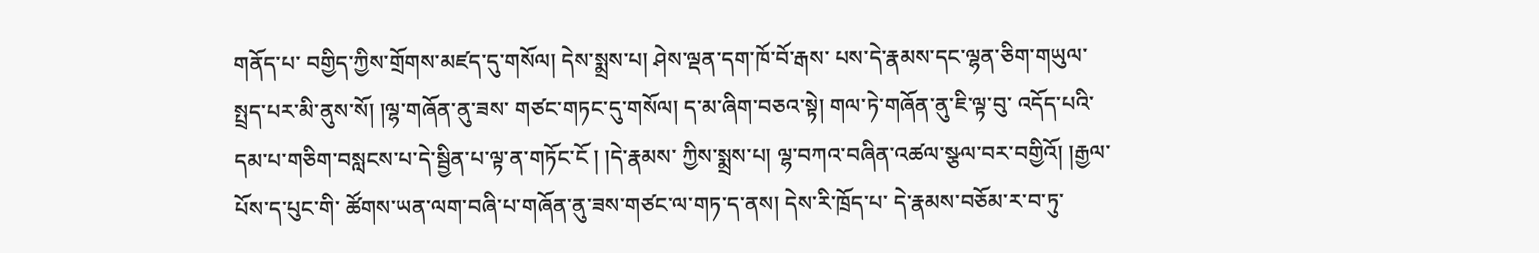གནོད་པ་ བགྱིད་ཀྱིས་གྲོགས་མཛད་དུ་གསོལ། དེས་སྨྲས་པ། ཤེས་ལྡན་དག་ཁོ་བོ་རྒས་ པས་དེ་རྣམས་དང་ལྷན་ཅིག་གཡུལ་སྤྲད་པར་མི་ནུས་སོ། །ལྷ་གཞོན་ནུ་ཟས་ གཙང་གཏང་དུ་གསོལ། ད་མ་ཞིག་བཅའ་སྟེ། གལ་ཏེ་གཞོན་ནུ་ཇི་ལྟ་བུ་ འདོད་པའི་དམ་པ་གཅིག་བསླངས་པ་དེ་སྦྱིན་པ་ལྟ་ན་གཏོང་ངོ ། །དེ་རྣམས་ ཀྱིས་སྨྲས་པ། ལྷ་བཀའ་བཞིན་འཚལ་སྩལ་བར་བགྱིའོ། །རྒྱལ་པོས་ད་པུང་གི་ ཚོགས་ཡན་ལག་བཞི་པ་གཞོན་ནུ་ཟས་གཙང་ལ་གཏ་ད་ནས། དེས་རི་ཁྲོད་པ་ དེ་རྣམས་བཅོམ་ར་བ་ཏུ་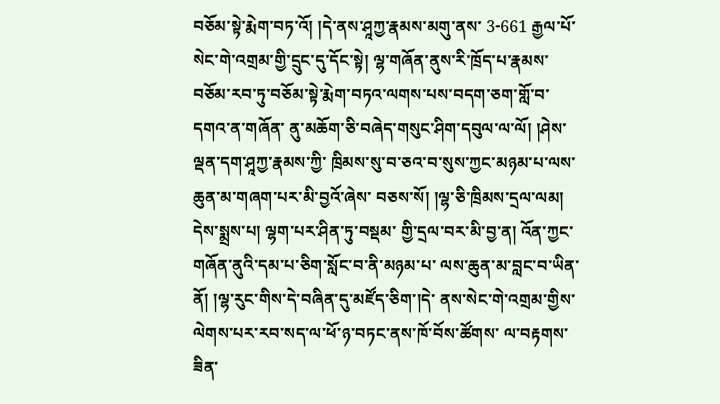བཅོམ་སྟེ་རྨེག་བཏ་འོ། །དེ་ནས་ཤཱཀྱ་རྣམས་མགུ་ནས་ 3-661 རྒྱལ་པོ་སེང་གེ་འགྲམ་གྱི་དྲུང་དུ་དོང་སྟེ། ལྷ་གཞོན་ནུས་རི་ཁྲོད་པ་རྣམས་ བཅོམ་རབ་ཏུ་བཅོམ་སྟེ་རྨེག་བཏའ་ལགས་པས་བདག་ཅག་གློ་བ་དགའ་ན་གཞོན་ ནུ་མཆོག་ཅི་བཞེད་གསུང་ཤིག་དབུལ་ལ་ལོ། །ཤེས་ལྡན་དག་ཤཱཀྱ་རྣམས་ཀྱི་ ཁྲིམས་སུ་བ་ཅའ་བ་སུས་ཀྱང་མཉམ་པ་ལས་ཆུན་མ་གཞག་པར་མི་བྱའོ་ཞེས་ བཅས་སོ། །ལྷ་ཅི་ཁྲིམས་དྲལ་ལམ། དེས་སྨྲས་པ། ལྷག་པར་ཤིན་ཏུ་བསྡམ་ གྱི་དྲལ་བར་མི་བྱ་ན། འོན་ཀྱང་གཞོན་ནུའི་དམ་པ་ཅིག་སློང་བ་ནི་མཉམ་པ་ ལས་ཆུན་མ་བླང་བ་ཡིན་ནོ། །ལྷ་རུང་གིས་དེ་བཞིན་དུ་མཛོད་ཅིག་།དེ་ ནས་སེང་གེ་འགྲམ་གྱིས་ལེགས་པར་རབ་སད་ལ་ཕོ་ཉ་བཏང་ནས་ཁོ་བོས་ཚོགས་ ལ་བརྟགས་ཟིན་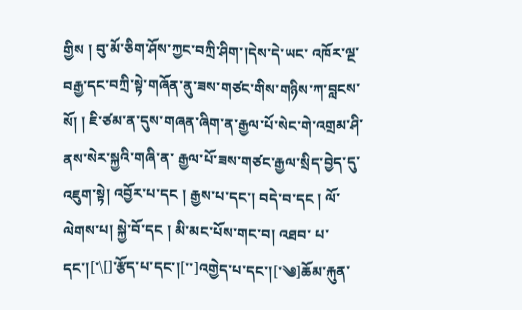གྱིས ། བུ་མོ་ཅིག་ཤོས་ཀྱང་བཀྲི་ཤིག་།དེས་དེ་ཡང་ འཁོར་ལྔ་བརྒྱ་དང་བཀྲི་སྟེ་གཞོན་ནུ་ཟས་གཙང་གིས་གཉིས་ཀ་བླངས་སོ། ། ཇི་ཙམ་ན་དུས་གཞན་ཞིག་ན་རྒྱལ་པོ་སེང་གེ་འགྲམ་ཤི་ནས་སེར་སྐྱའི་གཞི་ན་ རྒྱལ་པོ་ཟས་གཙང་རྒྱལ་སྲིད་བྱེད་དུ་འཇུག་སྟེ། འབྱོར་པ་དང ། རྒྱས་པ་དང་། བདེ་བ་དང ། ལོ་ལེགས་པ། སྐྱེ་བོ་དང ། མི་མང་པོས་གང་བ། འཐབ་ པ་དང་།[་\[]་རྩོད་པ་དང་།[་་]འགྱེད་པ་དང་།[་༄]ཆོམ་རྐུན་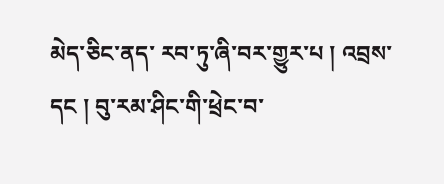མེད་ཅིང་ནད་ རབ་ཏུ་ཞི་བར་གྱུར་པ ། འབྲས་དང ། བུ་རམ་ཤིང་གི་ཕྲེང་བ་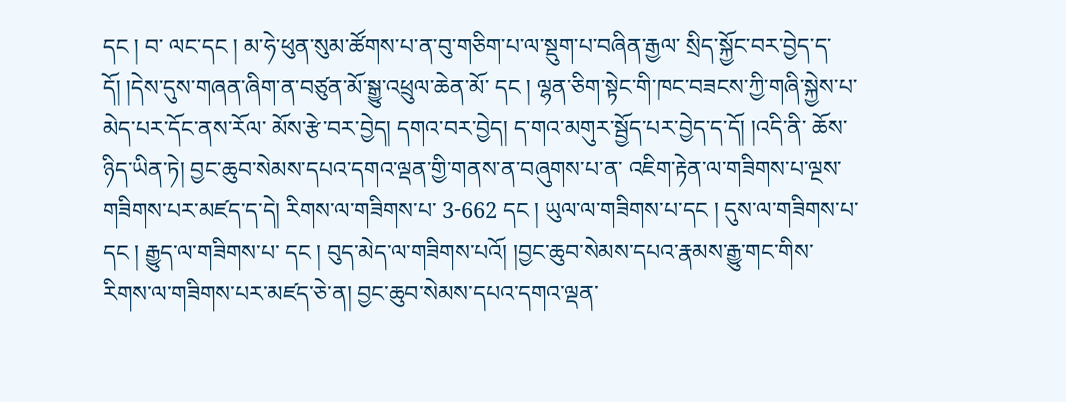དང ། བ་ ལང་དང ། མ་ཧེ་ཕུན་སུམ་ཚོགས་པ་ན་བུ་གཅིག་པ་ལ་སྡུག་པ་བཞིན་རྒྱལ་ སྲིད་སྐྱོང་བར་བྱེད་ད་དོ། །དེས་དུས་གཞན་ཞིག་ན་བཙུན་མོ་སྒྱུ་འཕྲུལ་ཆེན་མོ་ དང ། ལྷན་ཅིག་སྟེང་གི་ཁང་བཟངས་ཀྱི་གཞི་སྐྱེས་པ་མེད་པར་དོང་ནས་རོལ་ མོས་རྩེ་བར་བྱེད། དགའ་བར་བྱེད། ད་གའ་མགུར་སྦྱོད་པར་བྱེད་ད་དོ། །འདི་ནི་ ཆོས་ཉིད་ཡིན་ཏེ། བྱང་ཆུབ་སེམས་དཔའ་དགའ་ལྡན་གྱི་གནས་ན་བཞུགས་པ་ན་ འཇིག་རྟེན་ལ་གཟིགས་པ་ལྔས་གཟིགས་པར་མཛད་ད་དེ། རིགས་ལ་གཟིགས་པ་ 3-662 དང ། ཡུལ་ལ་གཟིགས་པ་དང ། དུས་ལ་གཟིགས་པ་དང ། རྒྱུད་ལ་གཟིགས་པ་ དང ། བུད་མེད་ལ་གཟིགས་པའོ། །བྱང་ཆུབ་སེམས་དཔའ་རྣམས་རྒྱུ་གང་གིས་ རིགས་ལ་གཟིགས་པར་མཛད་ཅེ་ན། བྱང་ཆུབ་སེམས་དཔའ་དགའ་ལྡན་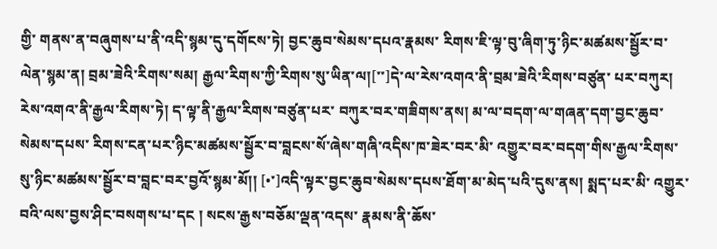གྱི་ གནས་ན་བཞུགས་པ་ནི་འདི་སྙམ་དུ་དགོངས་ཏེ། བྱང་ཆུབ་སེམས་དཔའ་རྣམས་ རིགས་ཇི་ལྟ་བུ་ཞིག་ཏུ་ཉིང་མཚམས་སྦྱོར་བ་ལེན་སྙམ་ན། བྲམ་ཟེའི་རིགས་སམ། རྒྱལ་རིགས་ཀྱི་རིགས་སུ་ཡིན་ལ།[་་]དེ་ལ་རེས་འགའ་ནི་བྲམ་ཟེའི་རིགས་བཙུན་ པར་བཀུར། རེས་འགའ་ནི་རྒྱལ་རིགས་ཏེ། ད་ལྟ་ནི་རྒྱལ་རིགས་བཙུན་པར་ བཀུར་བར་གཟིགས་ནས། མ་ལ་བདག་ལ་གཞན་དག་བྱང་ཆུབ་སེམས་དཔས་ རིགས་ངན་པར་ཉིང་མཚམས་སྦྱོར་བ་བླངས་སོ་ཞེས་གཞི་འདིས་ཁ་ཟེར་བར་མི་ འགྱུར་བར་བདག་གིས་རྒྱལ་རིགས་སུ་ཉིང་མཚམས་སྦྱོར་བ་བླང་བར་བྱའོ་སྙམ་མོ།། [•་]འདི་ལྟར་བྱང་ཆུབ་སེམས་དཔས་ཐོག་མ་མེད་པའི་དུས་ནས། སྨད་པར་མི་ འགྱུར་བའི་ལས་བྱས་ཤིང་བསགས་པ་དང ། སངས་རྒྱས་བཅོམ་ལྡན་འདས་ རྣམས་ནི་ཆོས་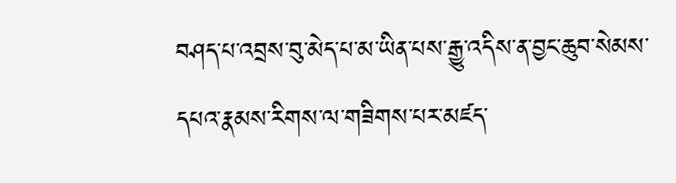བཤད་པ་འབྲས་བུ་མེད་པ་མ་ཡིན་པས་རྒྱུ་འདིས་ན་བྱང་ཆུབ་སེམས་ དཔའ་རྣམས་རིགས་ལ་གཟིགས་པར་མཛད་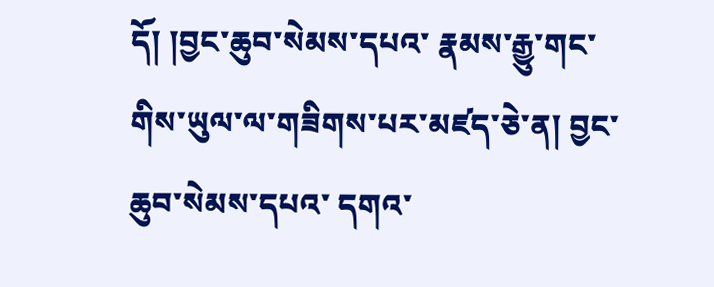དོ། །བྱང་ཆུབ་སེམས་དཔའ་ རྣམས་རྒྱུ་གང་གིས་ཡུལ་ལ་གཟིགས་པར་མཛད་ཅེ་ན། བྱང་ཆུབ་སེམས་དཔའ་ དགའ་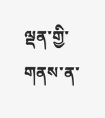ལྡན་གྱི་གནས་ན་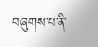བཞུགས་པ་ནི་